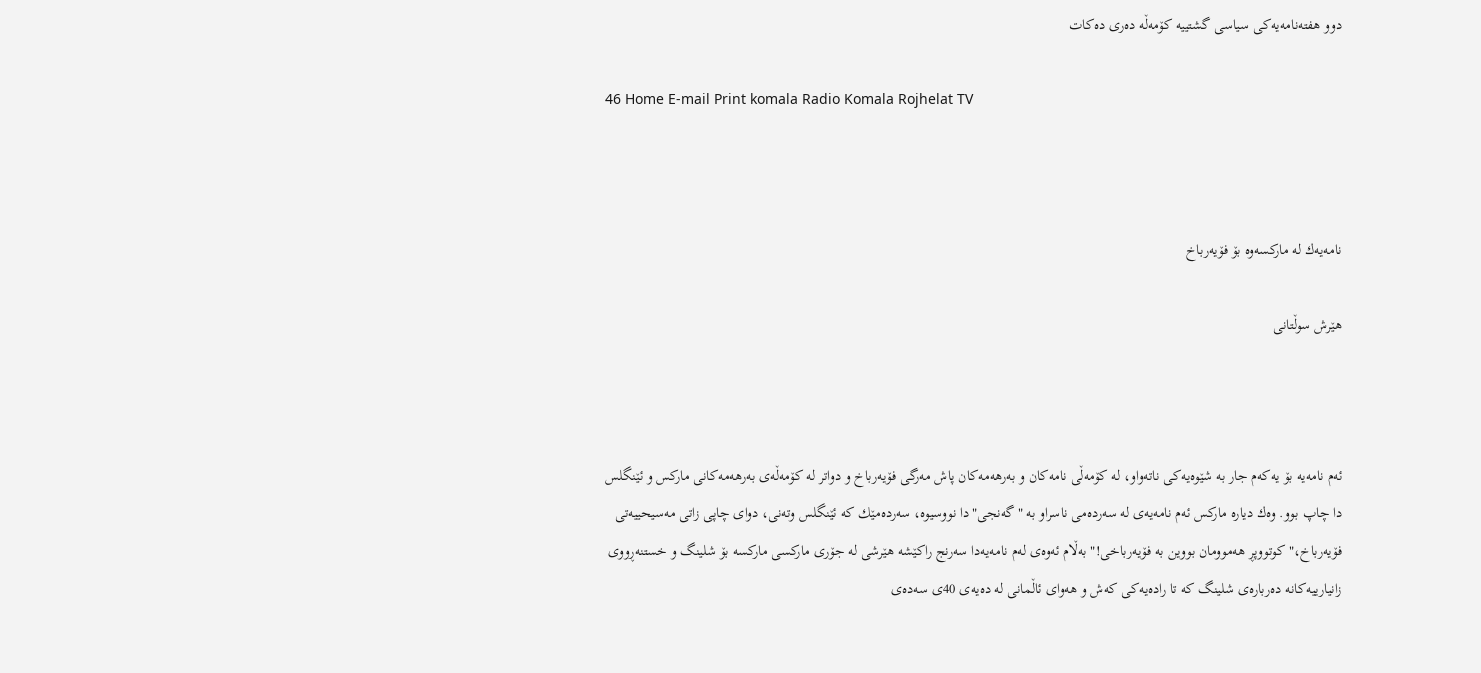دوو هفته‌نامه‌یه‌کی سیاسی گشتییه‌ کۆمه‌ڵه‌ ده‌ری ده‌کات

46 Home E-mail Print komala Radio Komala Rojhelat TV



نامه‌یه‌ك له‌ ماركسه‌وه‌ بۆ فۆیه‌رباخ

هێرش سوڵتانی



ئه‌م نامه‌یه‌ بۆ یه‌كه‌م جار به‌ شێوه‌یه‌كی‌ ناته‌واو، له‌ كۆمه‌ڵی نامه‌كان و به‌رهه‌مه‌كان پاش مه‌رگی‌ فۆیه‌رباخ و دواتر له‌ كۆمه‌ڵه‌ی‌ به‌رهه‌مه‌كانی‌ ماركس و ئێنگلس دا چاپ بوو. وه‌ك دیاره‌ ماركس ئه‌م نامه‌یه‌ی‌ له‌ سه‌رده‌می‌ ناسراو به‌ "گه‌نجی‌"دا نووسیوه‌، سه‌رده‌مێك كه‌ ئێنگلس وته‌نی‌، دوای‌ چاپی زاتی‌ مه‌سیحییه‌تی‌ فۆیه‌رباخ،" كوتووپڕ هه‌موومان بووین به‌ فۆیه‌رباخی‌!" به‌ڵام ئه‌وه‌ی‌ له‌م نامه‌یه‌دا سه‌رنج راكێشه‌ هێرشی له‌ جۆری‌ ماركسی‌ ماركسه‌ بۆ شلینگ و خستنه‌ڕووی‌ زانیارییه‌كانه‌ ده‌رباره‌ی‌ شلینگ كه‌ تا راده‌یه‌كی‌ كه‌ش و هه‌وای‌ ئاڵمانی‌ له‌ ده‌یه‌ی‌ 40ی‌ سه‌ده‌ی‌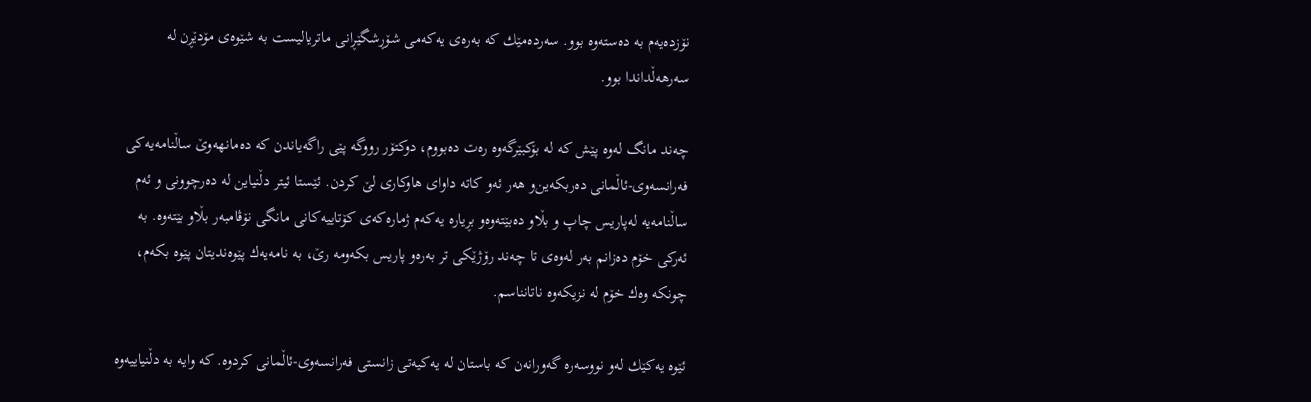نۆزده‌یه‌م به‌ ده‌سته‌وه‌ بوو. سه‌رده‌مێك كه‌ به‌ره‌ی‌ یه‌كه‌می‌ شۆڕشگێڕانی‌ ماتریالیست به‌ شێوه‌ی‌ مۆدێڕن له‌ سه‌رهه‌ڵداندا بوو.

چه‌ند مانگ له‌وه‌ پێش كه‌ له‌ بۆكبێرگه‌وه‌ ره‌ت ده‌بووم، دوكتۆر رووگه‌ پێی راگه‌یاندن كه‌ ده‌مانهه‌وێ‌ ساڵنامه‌یه‌كی‌ فه‌رانسه‌وی‌-ئاڵمانی‌ ده‌ربكه‌ین‌و هه‌ر ئه‌و كاته‌ داوای‌ هاوكاری‌ لێ كردن. ئێستا ئیتر دڵنیاین له‌ ده‌رچوونی‌ و ئه‌م ساڵنامه‌یه‌ له‌پاریس چاپ و بڵاو ده‌بێته‌وه‌و بڕیاره‌ یه‌كه‌م ژماره‌كه‌ی‌ كۆتاییه‌كانی‌ مانگی‌ نۆڤامبه‌ر بڵاو بێته‌وه‌. به‌ ئه‌ركی‌ خۆم ده‌زانم به‌ر له‌وه‌ی‌ تا چه‌ند رۆژێكی‌ تر به‌ره‌و پاریس بكه‌ومه‌ رێ‌، به‌ نامه‌یه‌ك پێوه‌ندیتان پێوه‌ بكه‌م، چونكه‌ وه‌ك خۆم له‌ نزیكه‌وه‌ ناتانناسم.

ئێوه‌ یه‌كێك له‌و نووسه‌ره‌ گه‌ورانه‌ن كه‌ باستان له‌ یه‌كیه‌تی‌ زانستی‌ فه‌رانسه‌وی‌-ئاڵمانی‌ كردوه‌. كه‌ وایه‌ به‌ دڵنیاییه‌وه‌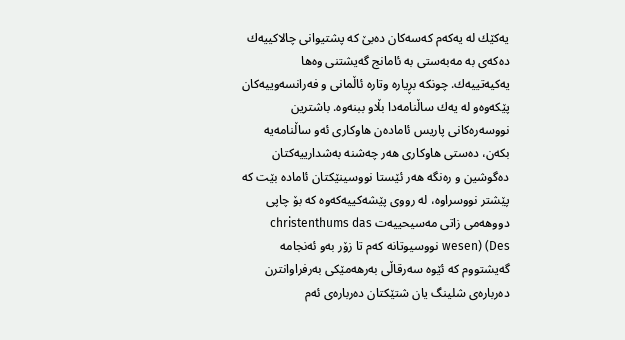یه‌كێك له‌ یه‌كه‌م كه‌سه‌كان ده‌بێ كه‌ پشتیوانی‌ چالاكییه‌ك ده‌كه‌ی‌ به‌ مه‌به‌ستی‌ به‌ ئامانج گه‌یشتنی‌ وه‌ها یه‌كیه‌تییه‌ك. چونكه‌ بڕیاره‌ وتاره‌ ئاڵمانی‌ و فه‌رانسه‌وییه‌كان پێكه‌وه‌و له‌ یه‌ك ساڵنامه‌دا بڵاو ببنه‌وه‌. باشترین نووسه‌ره‌كانی‌ پاریس ئاماده‌ن هاوكاری ئه‌و ساڵنامه‌یه‌ بكه‌ن، ده‌ستی‌ هاوكاری‌ هه‌ر چه‌شنه‌ به‌شدارییه‌كتان ده‌گوشین و ره‌نگه‌ هه‌ر ئێستا نووسینێكتان ئاماده‌ بێت كه‌ پێشتر نووسراوه‌، له‌ رووی‌ پێشه‌كییه‌كه‌وه‌ كه‌ بۆ چاپی دووهه‌می‌ زاتی‌ مه‌سیحییه‌ت christenthums das wesen) (Des نووسیوتانه‌ كه‌م تا زۆر به‌و ئه‌نجامه‌ گه‌یشتووم كه‌ ئێوه‌ سه‌رقاڵی به‌رهه‌مێكی‌ به‌رفراوانترن ده‌رباره‌ی‌ شلینگ یان شتێكتان ده‌رباره‌ی‌ ئه‌م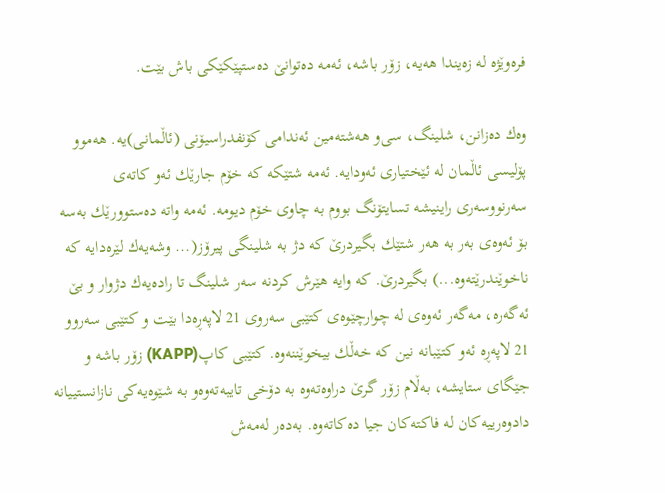فره‌وێژه‌ له‌ زه‌یندا هه‌یه‌، زۆر باشه‌، ئه‌مه‌ ده‌توانێ‌ ده‌ستپێكێكی‌ باش بێت.

وه‌ك ده‌زانن، شلینگ، سی‌و هه‌شته‌مین ئه‌ندامی‌ كۆنفدراسیۆنی‌ (ئاڵمانی)یه‌. هه‌موو پۆلیسی ئاڵمان له‌ ئێختیاری‌ ئه‌ودایه‌. ئه‌مه‌ شتێكه‌ كه‌ خۆم جارێك ئه‌و كاته‌ی‌ سه‌رنووسه‌ری‌ راینیشه‌ تسایتۆنگ بووم به‌ چاوی‌ خۆم دیومه‌. ئه‌مه‌ واته‌ ده‌ستوورێك به‌سه‌ بۆ ئه‌وه‌ی‌ به‌ر به‌ هه‌ر شتێك بگیردرێ‌ كه‌ دژ به‌ شلینگی‌ پیرۆز(... وشه‌یه‌ك لێره‌دایه‌ كه‌ ناخوێندرێته‌وه‌...) بگیردرێ‌. كه‌ وایه‌ هێرش كردنه‌ سه‌ر شلینگ تا راده‌یه‌ك دژوار و بێ ئه‌گه‌ره‌، مه‌گه‌ر ئه‌وه‌ی‌ له‌ چوارچێوه‌ی‌ كتێبی‌ سه‌روی‌ 21 لاپه‌ڕه‌دا بێت و كتێبی سه‌روو 21 لاپه‌ڕه‌ ئه‌و كتێبانه‌ نین كه‌ خه‌ڵك بیخوێننه‌وه‌. كتێبی كاپ(KAPP) زۆر باشه‌ و جێگای‌ ستایشه‌، به‌ڵام زۆر گرێ‌ دراوه‌ته‌وه‌ به‌ دۆخی‌ تایبه‌ته‌وه‌و به‌ شێوه‌یه‌كی‌ نازانستییانه‌ دادوه‌رییه‌كان له‌ فاكته‌كان جیا ده‌كاته‌وه‌. به‌ده‌ر له‌مه‌ش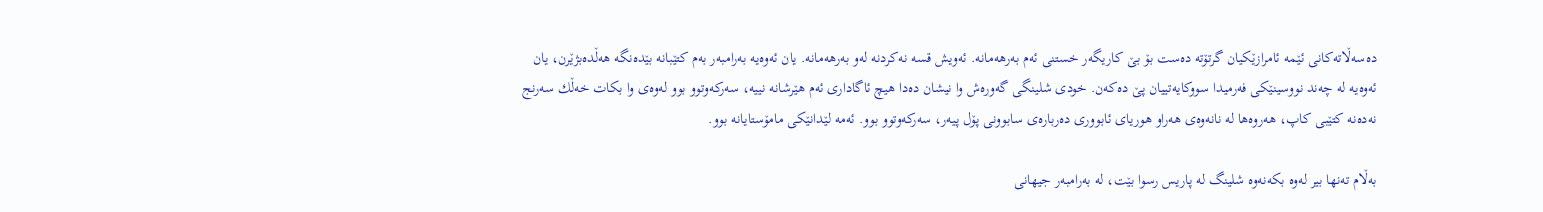ده‌سه‌ڵاته‌كانی‌ ئێمه‌ ئامرازێكیان گرتۆته‌ ده‌ست بۆ بێ كاریگه‌ر خستنی‌ ئه‌م به‌رهه‌مانه‌. ئه‌ویش قسه‌ نه‌كردنه‌ له‌و به‌رهه‌مانه‌. یان ئه‌وه‌یه‌ به‌رامبه‌ر به‌م كتێبانه‌ بێده‌نگه‌ هه‌ڵده‌بژێرن، یان ئه‌وه‌یه‌ له‌ چه‌ند نووسینێكی‌ فه‌رمیدا سووكایه‌تییان پێ ده‌كه‌ن. خودی‌ شلینگی‌ گه‌وره‌ش وا نیشان ده‌دا هیچ ئاگاداری‌ ئه‌م هێرشانه‌ نییه‌، سه‌ركه‌وتوو بوو له‌وه‌ی‌ وا بكات خه‌ڵك سه‌رنج نه‌ده‌نه‌ كتێبی كاپ، هه‌روه‌ها له‌ نانه‌وه‌ی‌ هه‌راو هوریای‌ ئابووری‌ ده‌رباره‌ی‌ سابوونی‌ پۆل پیه‌ر، سه‌ركه‌وتوو بوو. ئه‌مه‌ لێدانێكی‌ مامۆستایانه‌ بوو.

به‌ڵام ته‌نها بیر له‌وه‌ بكه‌نه‌وه‌ شلینگ له‌ پاریس رسوا بێت، له‌ به‌رامبه‌ر جیهانی‌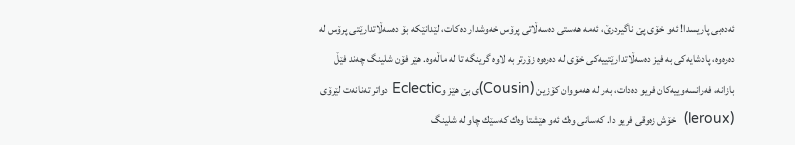ئه‌ده‌بی پاریسدا! ئه‌و خۆی‌ پێ ناگیردرێ، ئه‌مه‌ هه‌ستی‌ ده‌سه‌ڵاتی‌ پرۆس خه‌وشدار ده‌كات، لێدانێكه‌ بۆ ده‌سه‌ڵاتدارێتی‌ پرۆس له‌ ده‌ره‌وه‌، پادشایه‌كی‌ به‌ فیز ده‌سه‌ڵاتدارێتییه‌كی‌ خۆی‌ له‌ ده‌ره‌وه‌ زۆرتر به‌ لاوه‌ گرینگه‌ تا له‌ ماڵه‌وه‌. هێر فۆن شلینگ چه‌ند فێڵ بازانه‌، فه‌رانسه‌وییه‌كان فریو ده‌دات، به‌ر له‌ هه‌مووان كۆزین (Cousin)ی‌ بێ هێز وEclectic دواتر ته‌نانه‌ت لێرۆی (leroux)  خۆش زه‌وقی فریو دا. كه‌سانی‌ وه‌ك ئه‌و هێشتا وه‌ك كه‌سێك چاو له‌ شلینگ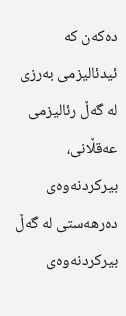ده‌كه‌ن كه‌ ئیدئالیزمی‌ به‌رزی‌ له‌ گه‌ڵ رئالیزمی‌ عه‌قڵانی‌، بیركردنه‌وه‌ی‌ ده‌رهه‌ستی‌ له‌ گه‌ڵ بیركردنه‌وه‌ی‌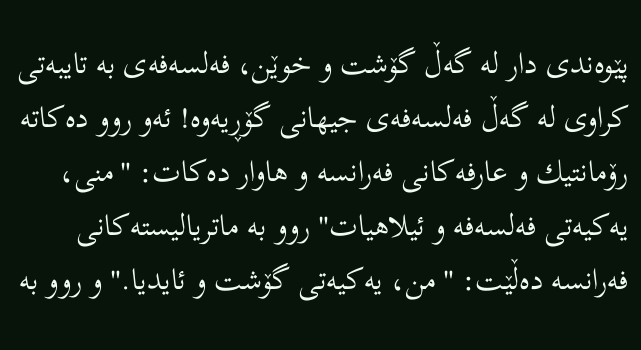پێوه‌ندی‌ دار له‌ گه‌ڵ گۆشت و خوێن، فه‌لسه‌فه‌ی‌ به‌ تایبه‌تی‌ كراوی‌ له‌ گه‌ڵ فه‌لسه‌فه‌ی‌ جیهانی‌ گۆڕیه‌وه‌! ئه‌و روو ده‌كاته‌ رۆمانتیك و عارفه‌كانی فه‌رانسه‌ و هاوار ده‌كات: "منی، یه‌كیه‌تی‌ فه‌لسه‌فه‌ و ئیلاهیات" روو به‌ ماتریالیسته‌كانی‌ فه‌رانسه‌ ده‌ڵێت: "من، یه‌كیه‌تی‌ گۆشت و ئایدیا." و روو به‌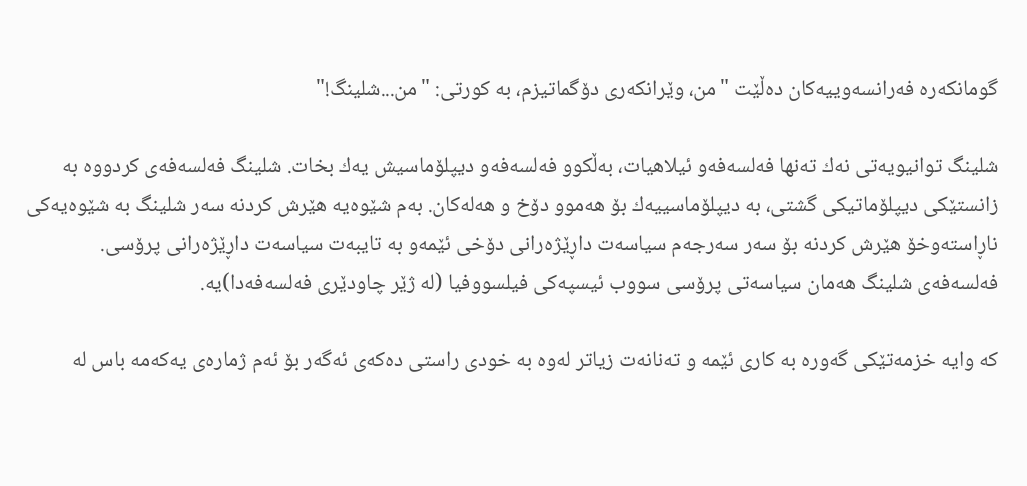گومانكه‌ره‌ فه‌رانسه‌وییه‌كان ده‌ڵێت "من، وێرانكه‌ری‌ دۆگماتیزم، به‌ كورتی‌: "من...شلینگ!"

شلینگ توانیویه‌تی‌ نه‌ك ته‌نها فه‌لسه‌فه‌و ئیلاهیات، به‌ڵكوو فه‌لسه‌فه‌و دیپلۆماسیش یه‌ك بخات. شلینگ فه‌لسه‌فه‌ی‌ كردووه‌ به‌ زانستێكی‌ دیپلۆماتیكی‌ گشتی‌، به‌ دیپلۆماسییه‌ك بۆ هه‌موو دۆخ و هه‌له‌كان. به‌م شێوه‌یه‌ هێرش كردنه‌ سه‌ر شلینگ به‌ شێوه‌یه‌كی‌ ناڕاسته‌وخۆ هێرش كردنه‌ بۆ سه‌ر سه‌رجه‌م سیاسه‌ت داڕێژه‌رانی‌ دۆخی‌ ئێمه‌و به‌ تایبه‌ت سیاسه‌ت داڕێژه‌رانی‌ پرۆسی. فه‌لسه‌فه‌ی‌ شلینگ هه‌مان سیاسه‌تی‌ پرۆسی سووب ئیسپه‌كی‌ فیلسووفیا (له‌ ژێر چاودێری‌ فه‌لسه‌فه‌دا)یه‌.

كه‌ وایه‌ خزمه‌تێكی‌ گه‌وره‌ به‌ كاری‌ ئێمه‌ و ته‌نانه‌ت زیاتر له‌وه‌ به‌ خودی‌ راستی‌ ده‌كه‌ی‌ ئه‌گه‌ر بۆ ئه‌م ژماره‌ی‌ یه‌كه‌مه‌ باس له‌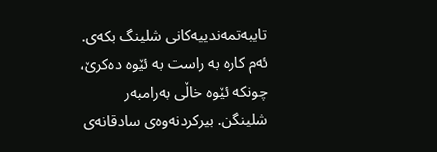تایبه‌تمه‌ندییه‌كانی‌ شلینگ بكه‌ی‌. ئه‌م كاره‌ به‌ راست به‌ ئێوه‌ ده‌كرێ‌، چونكه‌ ئێوه‌ خاڵی به‌رامبه‌ر شلینگن. بیركردنه‌وه‌ی‌ سادقانه‌ی‌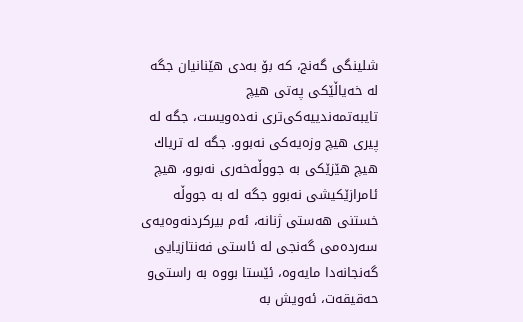شلینگی‌ گه‌نج، كه‌ بۆ به‌دی‌ هێنانیان جگه‌ له‌ خه‌یاڵێكی‌ په‌تی‌ هیچ تایبه‌تمه‌ندییه‌كی‌تری‌ نه‌ده‌ویست، جگه‌ له‌ پیری‌ هیچ وزه‌یه‌كی‌ نه‌بوو. جگه‌ له‌ تریاك هیچ هێزێكی‌ به‌ جووڵه‌خه‌ری‌ نه‌بوو، هیچ ئامرازێكیشی نه‌بوو جگه‌ له‌ به‌ جووڵه‌ خستنی‌ هه‌ستی‌ ژنانه‌، ئه‌م بیركردنه‌وه‌یه‌ی‌ سه‌رده‌می‌ گه‌نجی‌ له‌ ئاستی‌ فه‌نتازیایی‌ گه‌نجانه‌دا مایه‌وه‌، ئێستا بووه‌ به‌ راستی‌‌و حه‌قیقه‌ت، ئه‌ویش به‌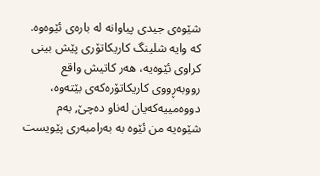شێوه‌ی‌ جیدی‌ پیاوانه‌ له‌ باره‌ی‌ ئێوه‌وه‌. كه‌ وایه‌ شلینگ كاریكاتۆری‌ پێش بینی‌ كراوی‌ ئێوه‌یه‌، هه‌ر كاتیش واقع رووبه‌ڕووی‌ كاریكاتۆره‌كه‌ی‌ بێته‌وه‌، دووه‌مییه‌كه‌یان له‌ناو ده‌چێ, به‌م شێوه‌یه‌ من ئێوه‌ به‌ به‌رامبه‌ری‌ پێویست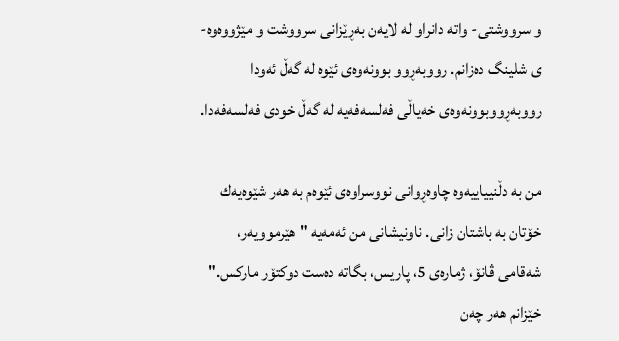و سرووشتی‌- واته‌ دانراو له‌ لایه‌ن به‌ڕێزانی‌ سرووشت و مێژووه‌وه‌- ی‌ شلینگ ده‌زانم. رووبه‌ڕوو بوونه‌وه‌ی‌ ئێوه‌ له‌ گه‌ڵ ئه‌ودا رووبه‌ڕووبوونه‌وه‌ی‌ خه‌یاڵی فه‌لسه‌فه‌یه‌ له‌ گه‌ڵ خودی‌ فه‌لسه‌فه‌دا.

من به‌ دڵنییاییه‌وه‌ چاوه‌ڕوانی‌ نووسراوه‌ی‌ ئێوه‌م به‌ هه‌ر شێوه‌یه‌ك خۆتان به‌ باشتان زانی‌. ناونیشانی‌ من ئه‌مه‌یه‌ "هێرموویه‌ر، شه‌قامی‌ ڤانۆ، ژماره‌ی‌ 5، پاریس، بگاته‌ ده‌ست دوكتۆر ماركس." خێزانم هه‌ر چه‌ن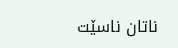ناتان ناسێت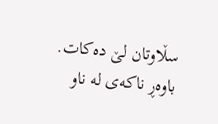سڵاوتان لێ ده‌كات. باوه‌ڕ ناكه‌ی‌ له‌ ناو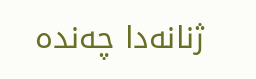ژنانه‌دا چه‌نده‌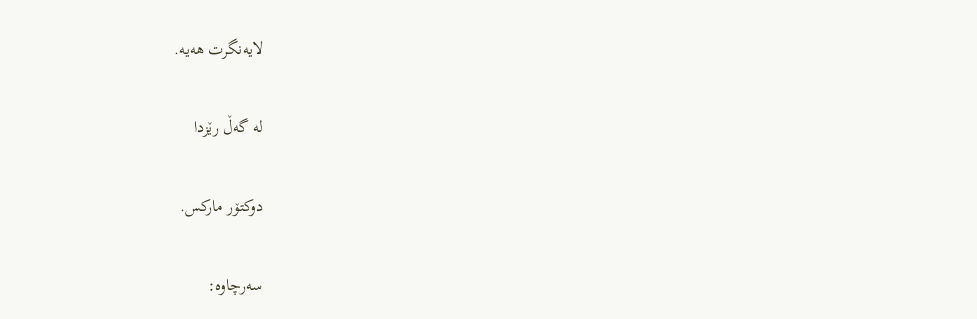لایه‌نگرت هه‌یه‌.

له‌ گه‌ڵ رێزدا

دوكتۆر ماركس.

سه‌رچاوه‌: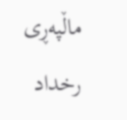ماڵپه‌ڕی رخداد